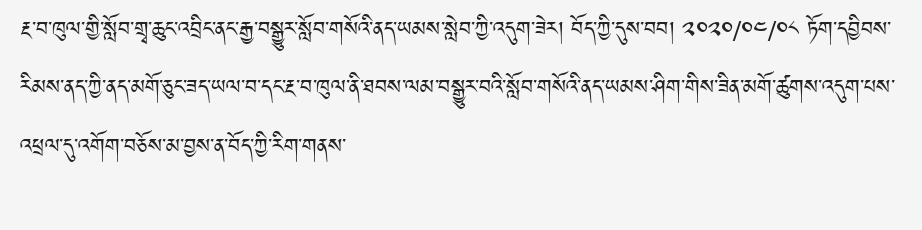རྔ་བ་ཁུལ་གྱི་སློབ་གྲྭ་ཆུང་འབྲིང་ནང་རྒྱ་བསྒྱུར་སློབ་གསོའི་ནད་ཡམས་སླེབ་ཀྱི་འདུག་ཟེར། བོད་ཀྱི་དུས་བབ། ༢༠༢༠/༠༤/༠༨ ཏོག་དབྱིབས་རིམས་ནད་ཀྱི་ནད་མགོ་ཅུང་ཟད་ཡལ་བ་དང་རྔ་བ་ཁུལ་ནི་ཐབས་ལམ་བསྒྱུར་བའི་སློབ་གསོའི་ནད་ཡམས་ཤིག་གིས་ཟིན་མགོ་ཚུགས་འདུག་པས་འཕྲལ་དུ་འགོག་བཅོས་མ་བྱས་ན་བོད་ཀྱི་རིག་གནས་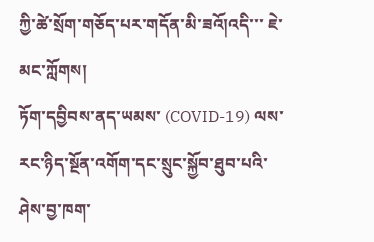ཀྱི་ཚེ་སྲོག་གཅོད་པར་གདོན་མི་ཟའོ།འདི་་་ ཇེ་མང་ཀློགས།
ཏོག་དབྱིབས་ནད་ཡམས་ (COVID-19) ལས་རང་ཉིད་སྔོན་འགོག་དང་སྲུང་སྐྱོབ་ཐུབ་པའི་ཤེས་བྱ་ཁག་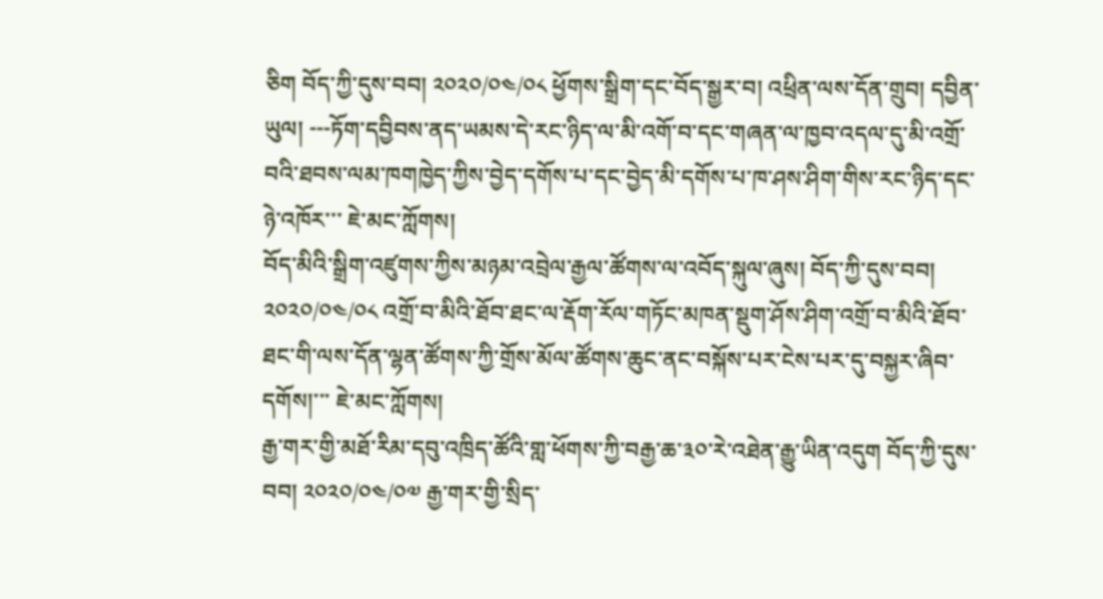ཅིག བོད་ཀྱི་དུས་བབ། ༢༠༢༠/༠༤/༠༨ ཕྱོགས་སྒྲིག་དང་བོད་སྒྱར་བ། འཕྲིན་ལས་དོན་གྲུབ། དབྱིན་ཡུལ། ---ཏོག་དབྱིབས་ནད་ཡམས་དེ་རང་ཉིད་ལ་མི་འགོ་བ་དང་གཞན་ལ་ཁྱབ་འདལ་དུ་མི་འགྲོ་བའི་ཐབས་ལམ་ཁགཁྱེད་ཀྱིས་བྱེད་དགོས་པ་དང་བྱེད་མི་དགོས་པ་ཁ་ཤས་ཤིག་གིས་རང་ཉིད་དང་ཉེ་འཁོར་་་ ཇེ་མང་ཀློགས།
བོད་མིའི་སྒྲིག་འཛུགས་ཀྱིས་མཉམ་འབྲེལ་རྒྱལ་ཚོགས་ལ་འབོད་སྐུལ་ཞུས། བོད་ཀྱི་དུས་བབ། ༢༠༢༠/༠༤/༠༨ འགྲོ་བ་མིའི་ཐོབ་ཐང་ལ་རྡོག་རོལ་གཏོང་མཁན་སྡུག་ཤོས་ཤིག་འགྲོ་བ་མིའི་ཐོབ་ཐང་གི་ལས་དོན་ལྷན་ཚོགས་ཀྱི་གྲོས་མོལ་ཚོགས་ཆུང་ནང་བསྐོས་པར་ངེས་པར་དུ་བསྐྱར་ཞིབ་དགོས།་་་ ཇེ་མང་ཀློགས།
རྒྱ་གར་གྱི་མཐོ་རིམ་དབུ་འཁྲིད་ཚོའི་གླ་ཕོགས་ཀྱི་བརྒྱ་ཆ་༣༠་རེ་འཐེན་རྒྱུ་ཡིན་འདུག བོད་ཀྱི་དུས་བབ། ༢༠༢༠/༠༤/༠༧ རྒྱ་གར་གྱི་སྲིད་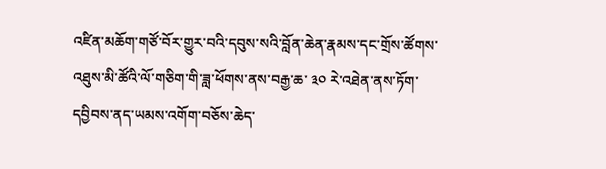འཛིན་མཆོག་གཙོ་བོར་གྱུར་བའི་དབུས་སའི་བློན་ཆེན་རྣམས་དང་གྲོས་ཚོགས་འཐུས་མི་ཚོའི་ལོ་གཅིག་གི་ཟླ་ཕོགས་ནས་བརྒྱ་ཆ་ ༣༠ རེ་འཐེན་ནས་ཏོག་དབྱིབས་ནད་ཡམས་འགོག་བཅོས་ཆེད་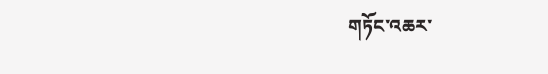གཏོང་འཆར་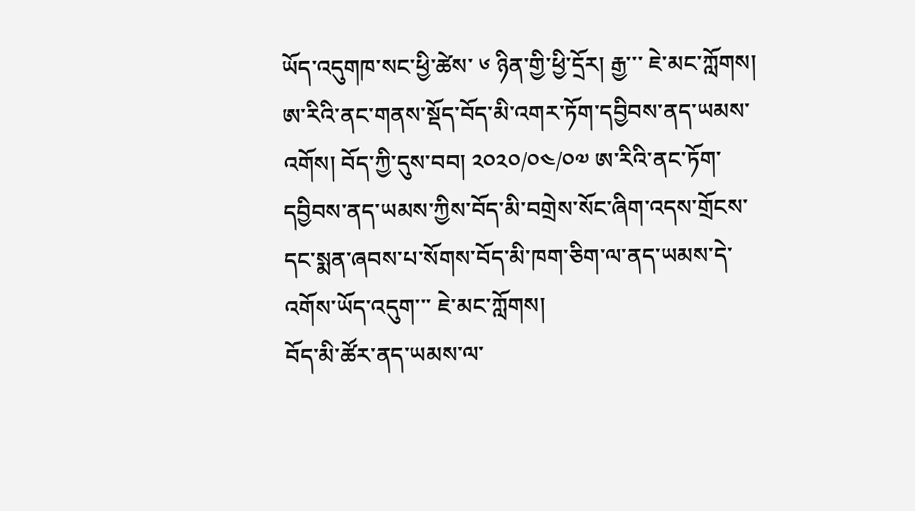ཡོད་འདུགཁ་སང་ཕྱི་ཚེས་ ༦ ཉིན་གྱི་ཕྱི་དྲོར། རྒྱ་་་ ཇེ་མང་ཀློགས།
ཨ་རིའི་ནང་གནས་སྡོད་བོད་མི་འགར་ཏོག་དབྱིབས་ནད་ཡམས་འགོས། བོད་ཀྱི་དུས་བབ། ༢༠༢༠/༠༤/༠༧ ཨ་རིའི་ནང་ཏོག་དབྱིབས་ནད་ཡམས་ཀྱིས་བོད་མི་བགྲེས་སོང་ཞིག་འདས་གྲོངས་དང་སྨན་ཞབས་པ་སོགས་བོད་མི་ཁག་ཅིག་ལ་ནད་ཡམས་དེ་འགོས་ཡོད་འདུག་་་ ཇེ་མང་ཀློགས།
བོད་མི་ཚོར་ནད་ཡམས་ལ་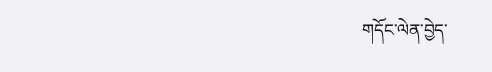གདོང་ལེན་བྱེད་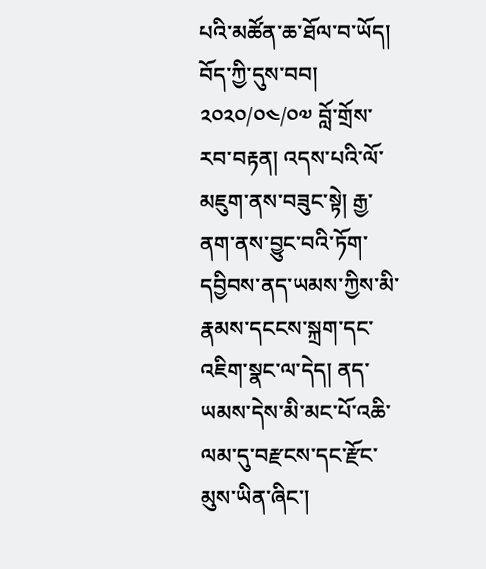པའི་མཚོན་ཆ་ཐོལ་བ་ཡོད། བོད་ཀྱི་དུས་བབ། ༢༠༢༠/༠༤/༠༧ བློ་གྲོས་རབ་བརྟན། འདས་པའི་ལོ་མཇུག་ནས་བཟུང་སྟེ། རྒྱ་ནག་ནས་བྱུང་བའི་ཏོག་དབྱིབས་ནད་ཡམས་ཀྱིས་མི་རྣམས་དངངས་སྐྲག་དང་འཇིག་སྣང་ལ་དེད། ནད་ཡམས་དེས་མི་མང་པོ་འཆི་ལམ་དུ་བརྫངས་དང་རྫོང་མུས་ཡིན་ཞིང་།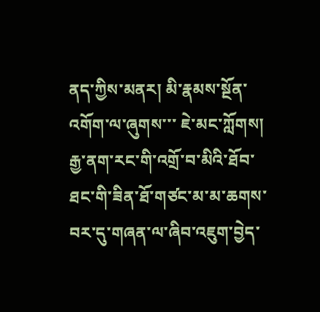ནད་ཀྱིས་མནར། མི་རྣམས་སྔོན་འགོག་ལ་ཞུགས་་་ ཇེ་མང་ཀློགས།
རྒྱ་ནག་རང་གི་འགྲོ་བ་མིའི་ཐོབ་ཐང་གི་ཟིན་ཐོ་གཙང་མ་མ་ཆགས་བར་དུ་གཞན་ལ་ཞིབ་འཇུག་བྱེད་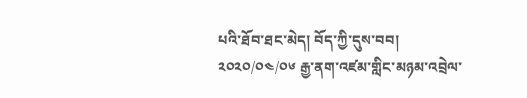པའི་ཐོབ་ཐང་མེད། བོད་ཀྱི་དུས་བབ། ༢༠༢༠/༠༤/༠༦ རྒྱ་ནག་འཛམ་གླིང་མཉམ་འབྲེལ་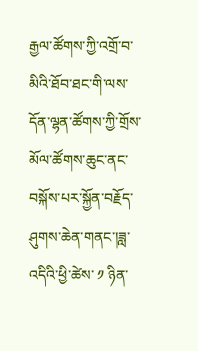རྒྱལ་ཚོགས་ཀྱི་འགྲོ་བ་མིའི་ཐོབ་ཐང་གི་ལས་དོན་ལྷན་ཚོགས་ཀྱི་གྲོས་མོལ་ཚོགས་ཆུང་ནང་བསྐོས་པར་སྐྱོན་བརྗོད་ཤུགས་ཆེན་གནང་།ཟླ་འདིའི་ཕྱི་ཚེས་ ༡ ཉིན་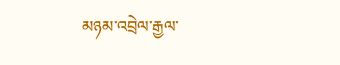མཉམ་འབྲེལ་རྒྱལ་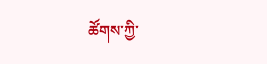ཚོགས་ཀྱི་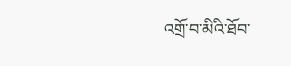འགྲོ་བ་མིའི་ཐོབ་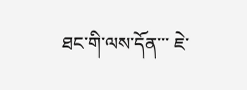ཐང་གི་ལས་དོན་་་ ཇེ་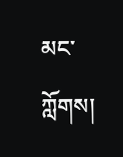མང་ཀློགས།